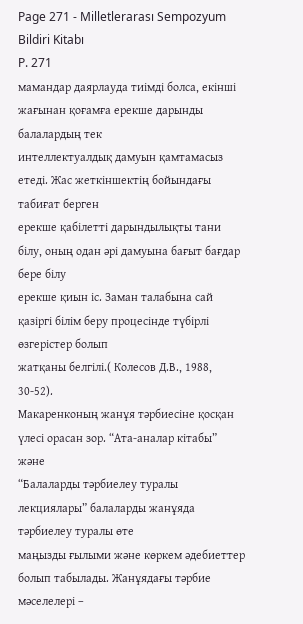Page 271 - Milletlerarası Sempozyum Bildiri Kitabı
P. 271
мамандар даярлауда тиімді болса, екінші жағынан қоғамға ерекше дарынды балалардың тек
интеллектуалдық дамуын қамтамасыз етеді. Жас жеткіншектің бойындағы табиғат берген
ерекше қабілетті дарындылықты тани білу, оның одан әрі дамуына бағыт бағдар бере білу
ерекше қиын іс. Заман талабына сай қазіргі білім беру процесінде түбірлі өзгерістер болып
жатқаны белгілі.( Колесов Д.В., 1988, 30-52).
Макаренконың жанұя тәрбиесіне қосқан үлесі орасан зор. “Ата-аналар кітабы” және
“Балаларды тәрбиелеу туралы лекциялары” балаларды жанұяда тәрбиелеу туралы өте
маңызды ғылыми және көркем әдебиеттер болып табылады. Жанұядағы тәрбие мәселелері –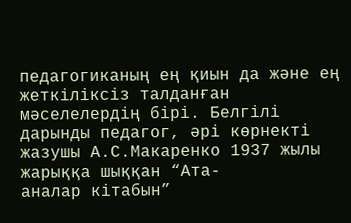педагогиканың ең қиын да және ең жеткіліксіз талданған мәселелердің бірі. Белгілі
дарынды педагог, әрі көрнекті жазушы А.С.Макаренко 1937 жылы жарыққа шыққан “Ата-
аналар кітабын”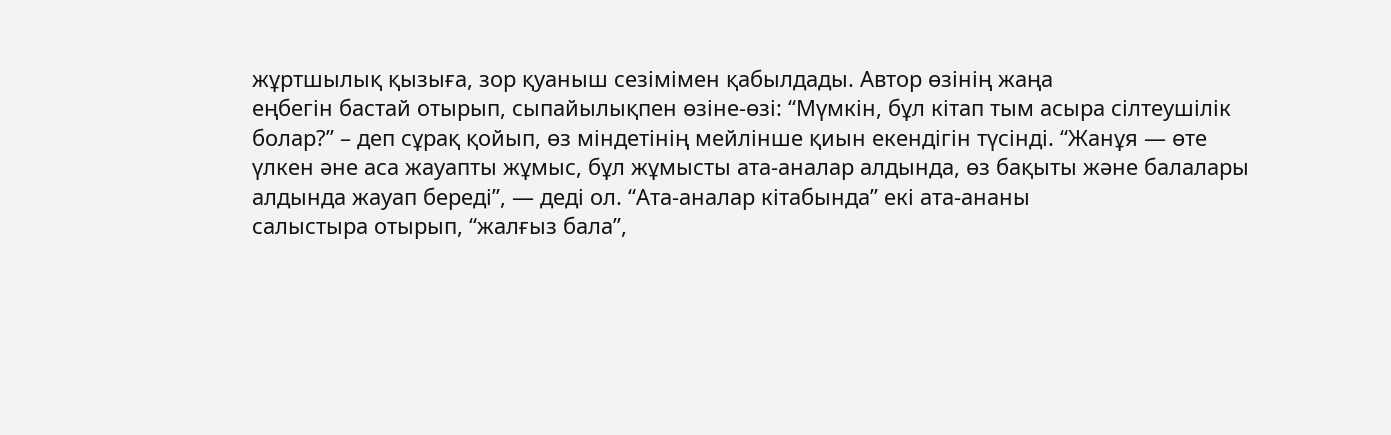жұртшылық қызыға, зор қуаныш сезімімен қабылдады. Автор өзінің жаңа
еңбегін бастай отырып, сыпайылықпен өзіне-өзі: “Мүмкін, бұл кітап тым асыра сілтеушілік
болар?” – деп сұрақ қойып, өз міндетінің мейлінше қиын екендігін түсінді. “Жанұя — өте
үлкен әне аса жауапты жұмыс, бұл жұмысты ата-аналар алдында, өз бақыты және балалары
алдында жауап береді”, — деді ол. “Ата-аналар кітабында” екі ата-ананы
салыстыра отырып, “жалғыз бала”,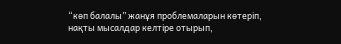“көп балалы” жанұя проблемаларын көтеріп,
нақты мысалдар келтіре отырып,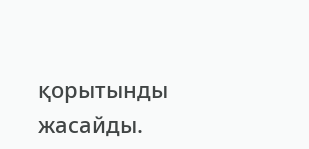қорытынды жасайды.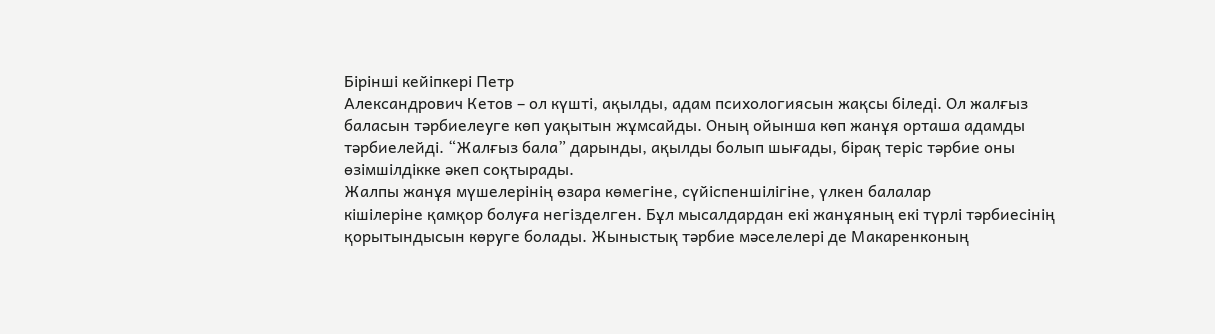Бірінші кейіпкері Петр
Александрович Кетов – ол күшті, ақылды, адам психологиясын жақсы біледі. Ол жалғыз
баласын тәрбиелеуге көп уақытын жұмсайды. Оның ойынша көп жанұя орташа адамды
тәрбиелейді. “Жалғыз бала” дарынды, ақылды болып шығады, бірақ теріс тәрбие оны
өзімшілдікке әкеп соқтырады.
Жалпы жанұя мүшелерінің өзара көмегіне, сүйіспеншілігіне, үлкен балалар
кішілеріне қамқор болуға негізделген. Бұл мысалдардан екі жанұяның екі түрлі тәрбиесінің
қорытындысын көруге болады. Жыныстық тәрбие мәселелері де Макаренконың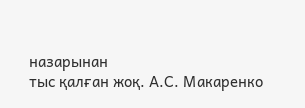назарынан
тыс қалған жоқ. А.С. Макаренко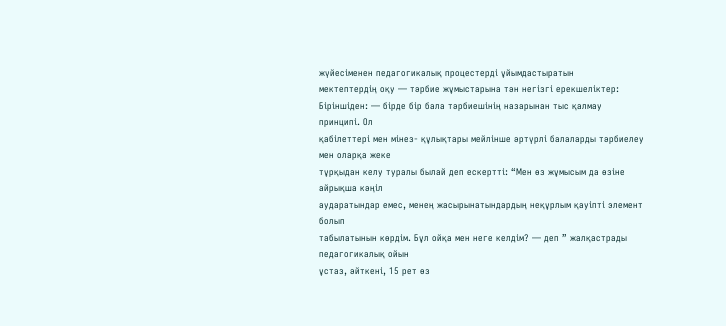жүйесiменен педагогикалық процестердi ұйымдастыратын
мектептердiң оқу — тәрбие жұмыстарына тән негiзгi ерекшелiктер:
Бiрiншiден: — бiрде бiр бала тәрбиешiнiң назарынан тыс қалмау принципi. Ол
қабiлеттерi мен мiнез- құлықтары мейлiнше әртүрлi балаларды тәрбиелеу мен оларқа жеке
тұрқыдан келу туралы былай деп ескерттi: “Мен өз жұмысым да өзiне айрықша кәңiл
аударатындар емес, менең жасырынатындардың неқұрлым қауiптi элемент болып
табылатынын көрдiм. Бұл ойқа мен неге келдiм? — деп ” жалқастрады педагогикалық ойын
ұстаз, әйткенi, 15 рет өз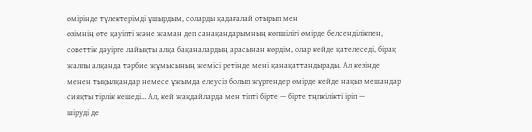өмiрiнде түлектерiмдi ұшырдым, соларды қадағалай отырып мен
өзiмнiң өте қауiптi және жаман деп санақандарымның көпшiлiгi өмiрде белсендiлiкпен,
советтiк дәуiрге лайықты алқа бақаналардың арасынан көрдiм, олар кейде қателеседi, бiрақ
жалпы алқанда тәрбие жұмысының жемiсi ретiнде менi қанақаттандырады. Ал кезiнде
менен тықылқандар немесе ұжымда елеусiз болып жүргендер өмiрде кейде нақыз мешандар
сияқты тiрлiк кешедi… Ал, кей жақдайларда мен тiптi бiрте — бiрте тңпкiлiктi iрiп —
шiрудi де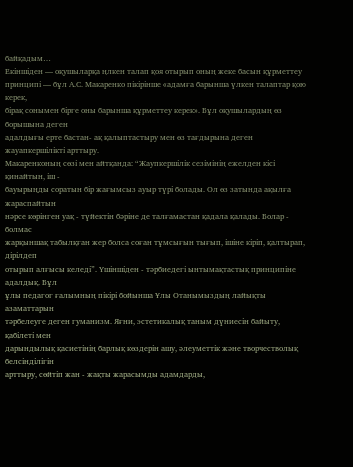байқадым…
Екiншiден — оқушыларқа ңлкен талап қоя отырып оның жеке басын құрметтеу
принципi — бұл А.С. Макаренко пiкiрiнше «адамға барынша үлкен талаптар қою керек,
бiрақ сонымен бiрге оны барынша құрметтеу керек». Бұл оқушылардың өз борышына деген
адалдығы ерте бастан- ақ қалыптастыру мен өз тағдырына деген жауапкершiлiктi арттыру.
Макаренконың сөзi мен айтқанда: “Жаупкершiлiк сезiмiнiң ежелден кiсi қинайтын, iш -
бауырыңды соратын бiр жағымсыз ауыр түрi болады. Ол өз затында ақылға жараспайтын
нәрсе көрiнген уақ - түйектiн бәрiне де талғамастан қадала қалады. Болар - болмас
жарқыншақ табылқған жер болса соған тұмсығын тығып, iшiне кiрiп, қалтырап, дiрiлдеп
отырып алғысы келедi”. Үшiншiден - тәрбиедегi ынтымақтастық принципiне адалдық. Бұл
ұлы педагог ғалымның пiкiрi бойынша Ұлы Отанымыздың лайықты азаматтарын
тәрбелеуге деген гуманизм. Яғни, эстетикалық таным дүниесiн байыту, қабiлетi мен
дарындылық қасиетiнiң барлық көздерiн ашу, әлеуметтiк және творчестволық белсiндiлiгiн
арттыру, сөйтiп жан - жақты жарасымды адамдарды,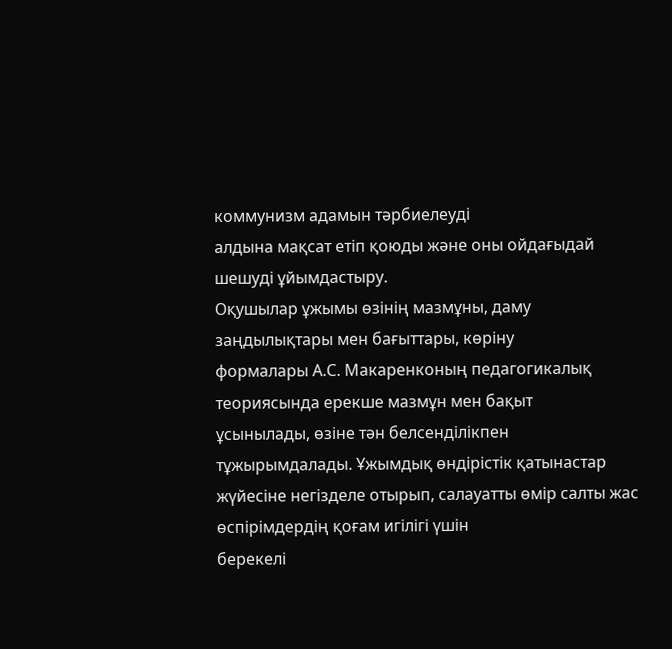коммунизм адамын тәрбиелеудi
алдына мақсат етiп қоюды және оны ойдағыдай шешудi ұйымдастыру.
Оқушылар ұжымы өзiнiң мазмұны, даму заңдылықтары мен бағыттары, көрiну
формалары А.С. Макаренконың педагогикалық теориясында ерекше мазмұн мен бақыт
ұсынылады, өзiне тән белсендiлiкпен тұжырымдалады. Ұжымдық өндiрiстiк қатынастар
жүйесiне негiзделе отырып, салауатты өмiр салты жас өспiрiмдердiң қоғам игiлiгi үшiн
берекелi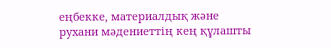еңбекке, материалдық және рухани мәдениеттiң кең құлашты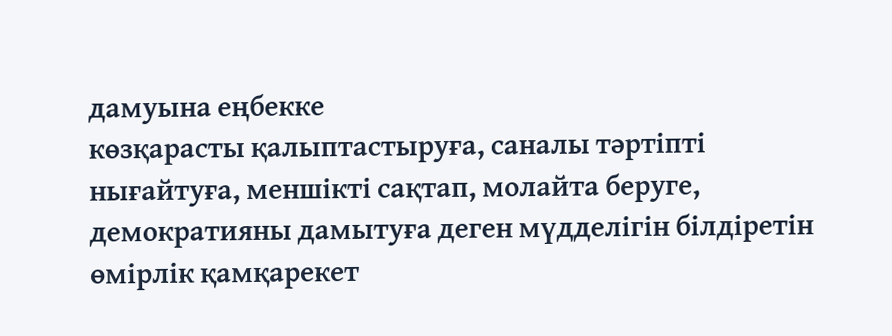дамуына еңбекке
көзқарасты қалыптастыруға, саналы тәртiптi нығайтуға, меншiктi сақтап, молайта беруге,
демократияны дамытуға деген мүдделiгiн бiлдiретiн өмiрлiк қамқарекет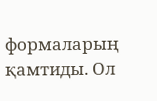формаларың
қамтиды. Ол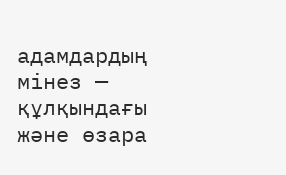адамдардың мiнез — құлқындағы және өзара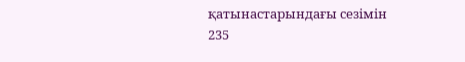қатынастарындағы сезiмiн
235